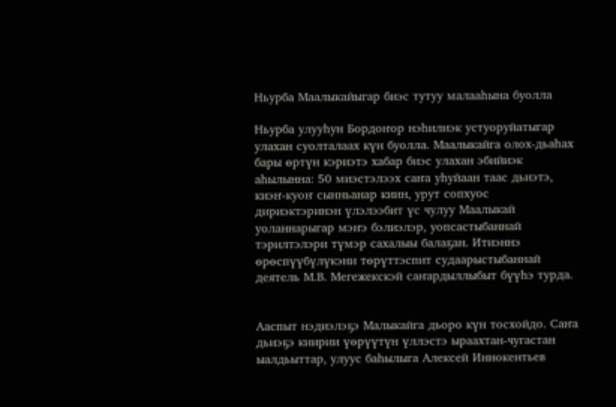Ньурба Маалыкайыгар биэс тутуу малааһына буолла

Ньурба улууһун Бордоҥор нэһилиэк устуоруйатыгар улахан суолталаах күн буолла. Маалыкайга олох-дьаһах бары өртүн кэриэтэ хабар биэс улахан эбийиэк аһылынна: 50 миэстэлээх саҥа уһуйаан таас дьиэтэ, киэҥ-куоҥ сынньанар киин, урут сопхуос дириэктэринэн үлэлээбит үс чулуу Маалыкай уоланнарыгар мэҥэ бэлиэлэр, уопсастыбаннай тэрилтэлэри түмэр сахалыы балаҕан. Итиэннэ өрөспүүбүлүкэни төрүттэспит судаарыстыбаннай деятель М.В. Мегежекскэй саҥардыллыбыт бүүһэ турда.


Ааспыт нэдиэлэҕэ Малыкайга дьоро күн тосхойдо. Саҥа дьиэҕэ киирии үөрүүтүн үллэстэ ыраахтан-чугастан ыалдьыттар, улуус баһылыга Алексей Иннокентьев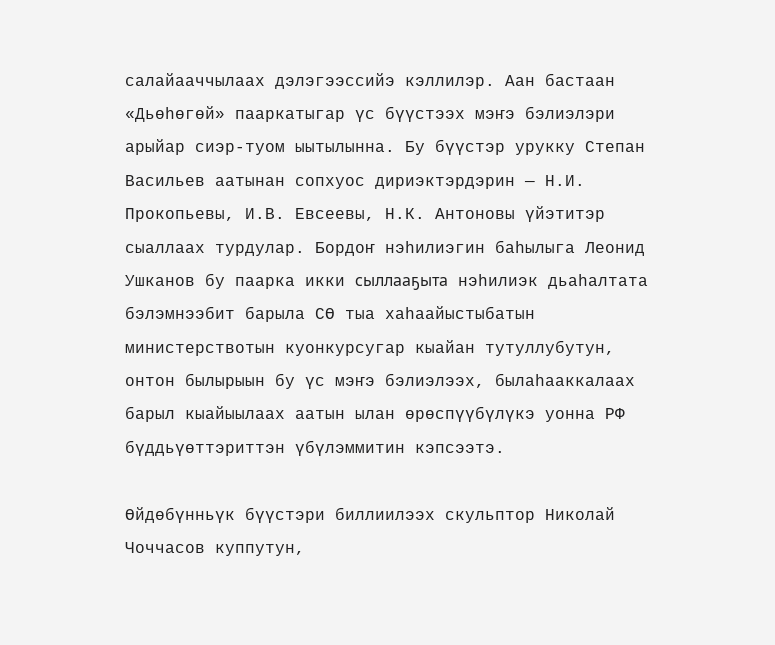салайааччылаах дэлэгээссийэ кэллилэр. Аан бастаан «Дьөһөгөй» пааркатыгар үс бүүстээх мэҥэ бэлиэлэри арыйар сиэр-туом ыытылынна. Бу бүүстэр урукку Степан Васильев аатынан сопхуос дириэктэрдэрин — Н.И. Прокопьевы, И.В. Евсеевы, Н.К. Антоновы үйэтитэр сыаллаах турдулар. Бордоҥ нэһилиэгин баһылыга Леонид Ушканов бу паарка икки сыллааҕыта нэһилиэк дьаһалтата бэлэмнээбит барыла СӨ тыа хаһаайыстыбатын министерствотын куонкурсугар кыайан тутуллубутун, онтон былырыын бу үс мэҥэ бэлиэлээх, былаһааккалаах барыл кыайыылаах аатын ылан өрөспүүбүлүкэ уонна РФ бүддьүөттэриттэн үбүлэммитин кэпсээтэ.

Өйдөбүнньүк бүүстэри биллиилээх скульптор Николай Чоччасов куппутун,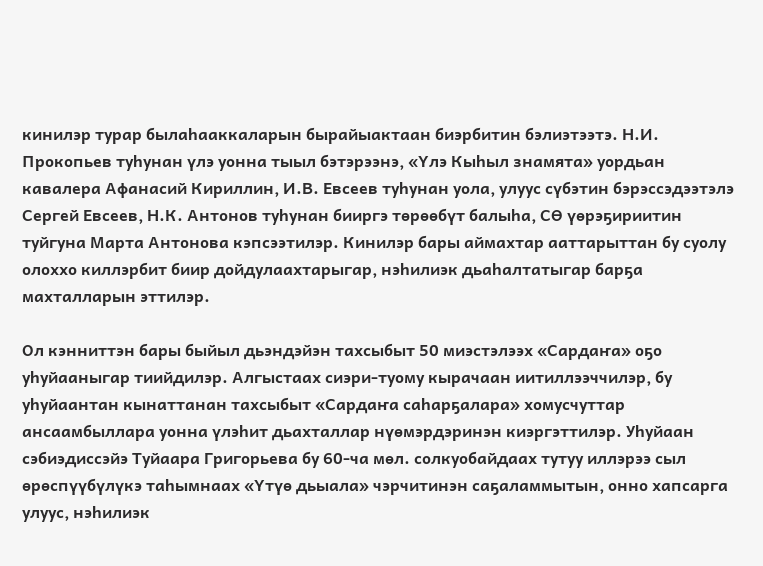кинилэр турар былаһааккаларын бырайыактаан биэрбитин бэлиэтээтэ. Н.И. Прокопьев туһунан үлэ уонна тыыл бэтэрээнэ, «Үлэ Кыһыл знамята» уордьан кавалера Афанасий Кириллин, И.В. Евсеев туһунан уола, улуус сүбэтин бэрэссэдээтэлэ Сергей Евсеев, Н.К. Антонов туһунан бииргэ төрөөбүт балыһа, СӨ үөрэҕириитин туйгуна Марта Антонова кэпсээтилэр. Кинилэр бары аймахтар ааттарыттан бу суолу олоххо киллэрбит биир дойдулаахтарыгар, нэһилиэк дьаһалтатыгар барҕа махталларын эттилэр.

Ол кэнниттэн бары быйыл дьэндэйэн тахсыбыт 50 миэстэлээх «Сардаҥа» оҕо уһуйааныгар тиийдилэр. Алгыстаах сиэри-туому кырачаан иитиллээччилэр, бу уһуйаантан кынаттанан тахсыбыт «Сардаҥа саһарҕалара» хомусчуттар ансаамбыллара уонна үлэһит дьахталлар нүөмэрдэринэн киэргэттилэр. Уһуйаан сэбиэдиссэйэ Туйаара Григорьева бу 60-ча мөл. солкуобайдаах тутуу иллэрээ сыл өрөспүүбүлүкэ таһымнаах «Үтүө дьыала» чэрчитинэн саҕаламмытын, онно хапсарга улуус, нэһилиэк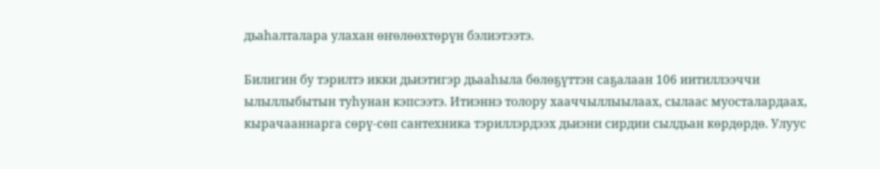дьаһалталара улахан өҥөлөөхтөрүн бэлиэтээтэ.

Билигин бу тэрилтэ икки дьиэтигэр дьааһыла бөлөҕүттэн саҕалаан 106 иитиллээччи ылыллыбытын туһунан кэпсээтэ. Итиэннэ толору хааччыллыылаах, сылаас муосталардаах, кырачааннарга сөрү-сөп сантехника тэриллэрдээх дьиэни сирдии сылдьан көрдөрдө. Улуус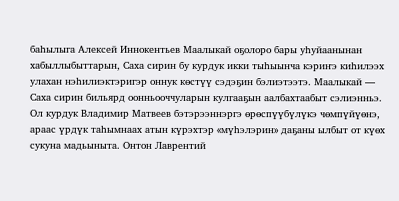баһылыга Алексей Иннокентьев Маалыкай оҕолоро бары уһуйаанынан хабыллыбыттарын, Саха сирин бу курдук икки тыһыынча кэриҥэ киһилээх улахан нэһилиэктэригэр оннук көстүү сэдэҕин бэлиэтээтэ. Маалыкай — Саха сирин бильярд оонньооччуларын кулгааҕын аалбахтаабыт сэлиэнньэ. Ол курдук Владимир Матвеев бэтэрээннэргэ өрөспүүбүлүкэ чөмпүйүөнэ, араас үрдүк таһымнаах атын күрэхтэр «мүһэлэрин» даҕаны ылбыт от күөх сукуна мадьыныта. Онтон Лаврентий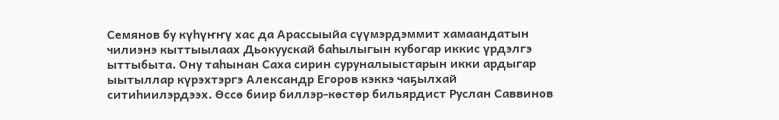Семянов бу күһүҥҥү хас да Арассыыйа сүүмэрдэммит хамаандатын чилиэнэ кыттыылаах Дьокуускай баһылыгын кубогар иккис үрдэлгэ ыттыбыта. Ону таһынан Саха сирин суруналыыстарын икки ардыгар ыытыллар күрэхтэргэ Александр Егоров кэккэ чаҕылхай ситиһиилэрдээх. Өссө биир биллэр-көстөр бильярдист Руслан Саввинов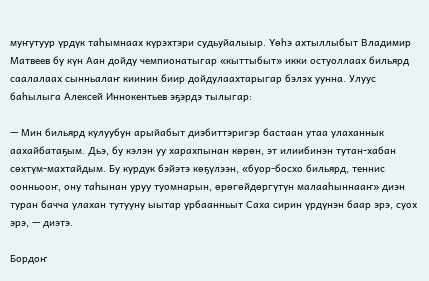муҥутуур үрдүк таһымнаах күрэхтэри судьуйалыыр. Үөһэ ахтыллыбыт Владимир Матвеев бу күн Аан дойду чемпионатыгар «кыттыбыт» икки остуоллаах бильярд саалалаах сынньалаҥ киинин биир дойдулаахтарыгар бэлэх уунна. Улуус баһылыга Алексей Иннокентьев эҕэрдэ тылыгар:

— Мин бильярд кулуубун арыйабыт диэбиттэригэр бастаан утаа улаханнык аахайбатаҕым. Дьэ, бу кэлэн уу харахпынан көрөн, эт илиибинэн тутан-хабан сөхтүм-махтайдым. Бу курдук бэйэтэ көҕүлээн, «буор-босхо бильярд, теннис оонньооҥ, ону таһынан уруу туомнарын, өрөгөйдөргүтүн малааһыннааҥ» диэн туран бачча улахан тутууну ыытар урбаанньыт Саха сирин үрдүнэн баар эрэ, суох эрэ, — диэтэ.

Бордоҥ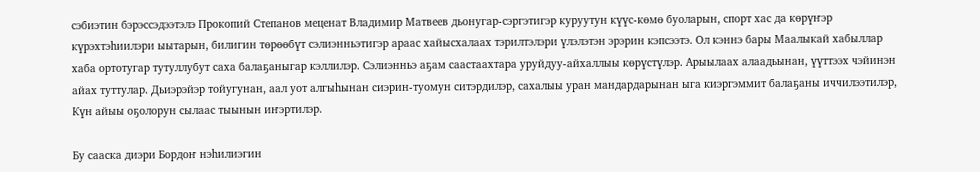сэбиэтин бэрэссэдээтэлэ Прокопий Степанов меценат Владимир Матвеев дьонугар-сэргэтигэр куруутун күүс-көмө буоларын, спорт хас да көрүҥэр күрэхтэһиилэри ыытарын, билигин төрөөбүт сэлиэнньэтигэр араас хайысхалаах тэрилтэлэри үлэлэтэн эрэрин кэпсээтэ. Ол кэннэ бары Маалыкай хабыллар хаба ортотугар тутуллубут саха балаҕаныгар кэллилэр. Сэлиэнньэ аҕам саастаахтара уруйдуу-айхаллыы көрүстүлэр. Арыылаах алаадьынан, үүттээх чэйинэн айах туттулар. Дьиэрэйэр тойугунан, аал уот алгыһынан сиэрин-туомун ситэрдилэр, сахалыы уран мандардарынан ыга киэргэммит балаҕаны иччилээтилэр, Күн айыы оҕолорун сылаас тыынын иҥэртилэр.

Бу сааска диэри Бордоҥ нэһилиэгин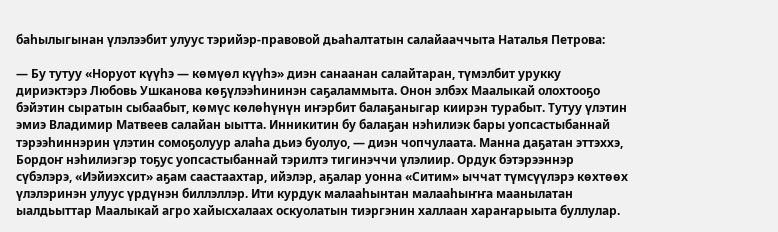баһылыгынан үлэлээбит улуус тэрийэр-правовой дьаһалтатын салайааччыта Наталья Петрова:

— Бу тутуу «Норуот күүһэ — көмүөл күүһэ» диэн санаанан салайтаран, түмэлбит урукку дириэктэрэ Любовь Ушканова көҕүлээһининэн саҕаламмыта. Онон элбэх Маалыкай олохтооҕо бэйэтин сыратын сыбаабыт, көмүс көлөһүнүн иҥэрбит балаҕаныгар киирэн турабыт. Тутуу үлэтин эмиэ Владимир Матвеев салайан ыытта. Инникитин бу балаҕан нэһилиэк бары уопсастыбаннай тэрээһиннэрин үлэтин сомоҕолуур алаһа дьиэ буолуо, — диэн чопчулаата. Манна даҕатан эттэххэ, Бордоҥ нэһилиэгэр тоҕус уопсастыбаннай тэрилтэ тигинэччи үлэлиир. Ордук бэтэрээннэр сүбэлэрэ, «Иэйиэхсит» аҕам саастаахтар, ийэлэр, аҕалар уонна «Ситим» ыччат түмсүүлэрэ көхтөөх үлэлэринэн улуус үрдүнэн биллэллэр. Ити курдук малааһынтан малааһыҥҥа маанылатан ыалдьыттар Маалыкай агро хайысхалаах оскуолатын тиэргэнин халлаан хараҥарыыта буллулар.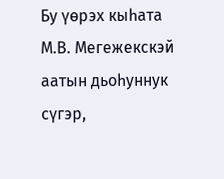Бу үөрэх кыһата М.В. Мегежекскэй аатын дьоһуннук сүгэр,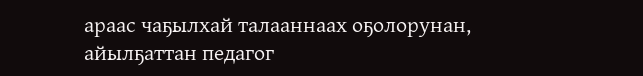араас чаҕылхай талааннаах оҕолорунан, айылҕаттан педагог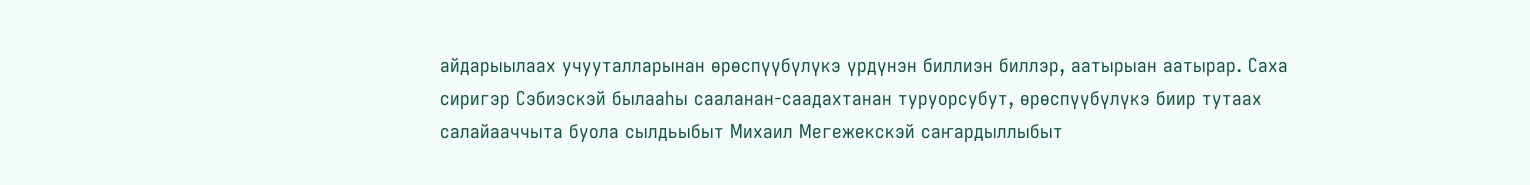айдарыылаах учууталларынан өрөспүүбүлүкэ үрдүнэн биллиэн биллэр, аатырыан аатырар. Саха сиригэр Сэбиэскэй былааһы сааланан-саадахтанан туруорсубут, өрөспүүбүлүкэ биир тутаах салайааччыта буола сылдьыбыт Михаил Мегежекскэй саҥардыллыбыт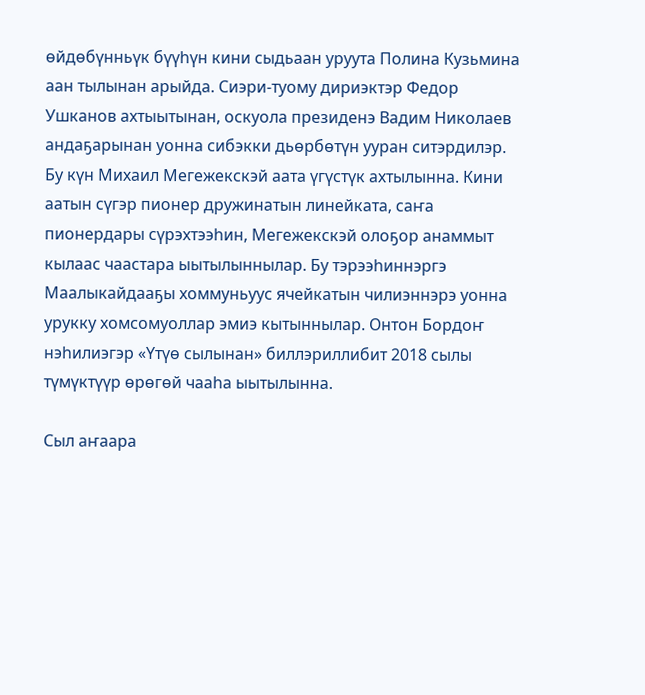өйдөбүнньүк бүүһүн кини сыдьаан уруута Полина Кузьмина аан тылынан арыйда. Сиэри-туому дириэктэр Федор Ушканов ахтыытынан, оскуола президенэ Вадим Николаев андаҕарынан уонна сибэкки дьөрбөтүн ууран ситэрдилэр. Бу күн Михаил Мегежекскэй аата үгүстүк ахтылынна. Кини аатын сүгэр пионер дружинатын линейката, саҥа пионердары сүрэхтээһин, Мегежекскэй олоҕор анаммыт кылаас чаастара ыытылыннылар. Бу тэрээһиннэргэ Маалыкайдааҕы хоммуньуус ячейкатын чилиэннэрэ уонна урукку хомсомуоллар эмиэ кытыннылар. Онтон Бордоҥ нэһилиэгэр «Үтүө сылынан» биллэриллибит 2018 сылы түмүктүүр өрөгөй чааһа ыытылынна.

Сыл аҥаара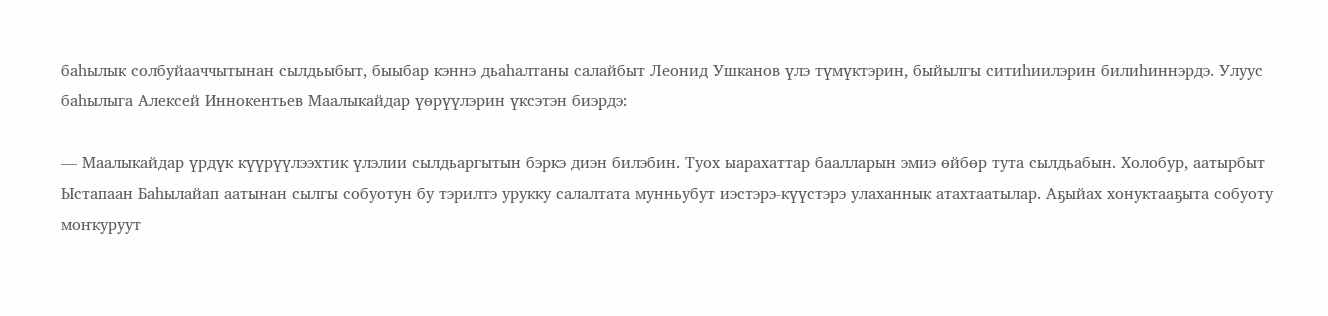баһылык солбуйааччытынан сылдьыбыт, быыбар кэннэ дьаһалтаны салайбыт Леонид Ушканов үлэ түмүктэрин, быйылгы ситиһиилэрин билиһиннэрдэ. Улуус баһылыга Алексей Иннокентьев Маалыкайдар үөрүүлэрин үксэтэн биэрдэ:

— Маалыкайдар үрдүк күүрүүлээхтик үлэлии сылдьаргытын бэркэ диэн билэбин. Туох ыарахаттар баалларын эмиэ өйбөр тута сылдьабын. Холобур, аатырбыт Ыстапаан Баһылайап аатынан сылгы собуотун бу тэрилтэ урукку салалтата мунньубут иэстэрэ-күүстэрэ улаханнык атахтаатылар. Аҕыйах хонуктааҕыта собуоту моҥкуруут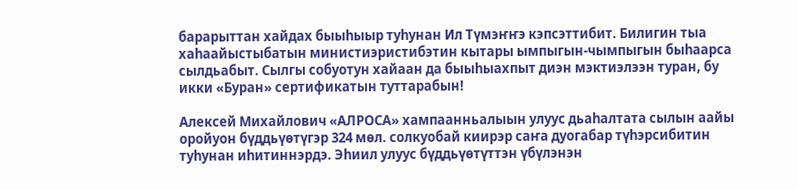барарыттан хайдах быыһыыр туһунан Ил Түмэҥҥэ кэпсэттибит. Билигин тыа хаһаайыстыбатын министиэристибэтин кытары ымпыгын-чымпыгын быһаарса сылдьабыт. Сылгы собуотун хайаан да быыһыахпыт диэн мэктиэлээн туран, бу икки «Буран» сертификатын туттарабын!

Алексей Михайлович «АЛРОСА» хампаанньалыын улуус дьаһалтата сылын аайы оройуон бүддьүөтүгэр 324 мөл. солкуобай киирэр саҥа дуогабар түһэрсибитин туһунан иһитиннэрдэ. Эһиил улуус бүддьүөтүттэн үбүлэнэн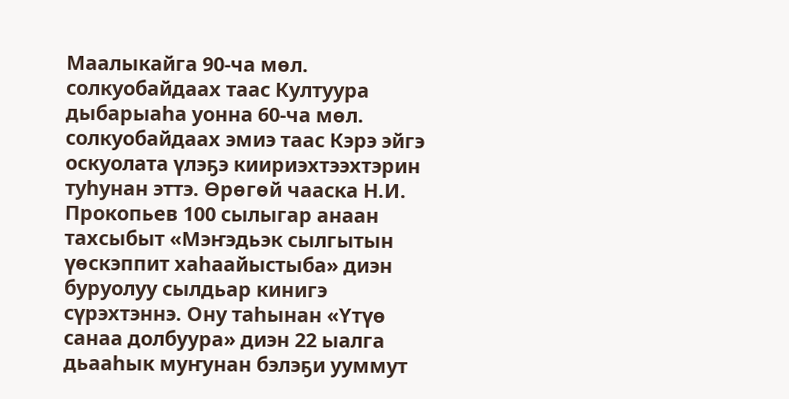Маалыкайга 90-ча мөл. солкуобайдаах таас Култуура дыбарыаһа уонна 60-ча мөл. солкуобайдаах эмиэ таас Кэрэ эйгэ оскуолата үлэҕэ киириэхтээхтэрин туһунан эттэ. Өрөгөй чааска Н.И. Прокопьев 100 сылыгар анаан тахсыбыт «Мэҥэдьэк сылгытын үөскэппит хаһаайыстыба» диэн буруолуу сылдьар кинигэ сүрэхтэннэ. Ону таһынан «Үтүө санаа долбуура» диэн 22 ыалга дьааһык муҥунан бэлэҕи ууммут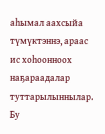аһымал аахсыйа түмүктэннэ, араас ис хоһоонноох наҕараадалар туттарылыннылар. Бу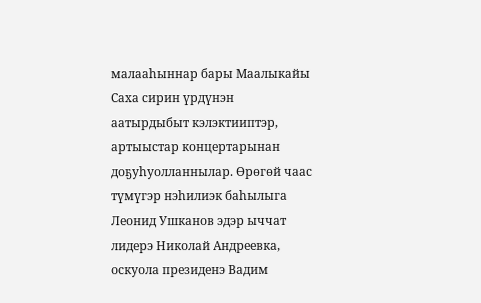малааһыннар бары Маалыкайы Саха сирин үрдүнэн аатырдыбыт кэлэктииптэр, артыыстар концертарынан доҕуһуолланнылар. Өрөгөй чаас түмүгэр нэһилиэк баһылыга Леонид Ушканов эдэр ыччат лидерэ Николай Андреевка, оскуола президенэ Вадим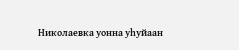Николаевка уонна уһуйаан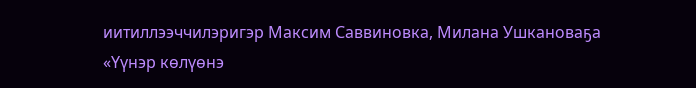иитиллээччилэригэр Максим Саввиновка, Милана Ушкановаҕа «Үүнэр көлүөнэ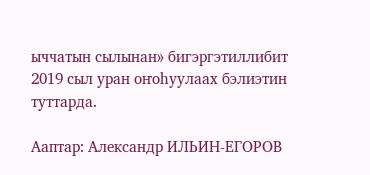ыччатын сылынан» бигэргэтиллибит 2019 сыл уран оҥоһуулаах бэлиэтин туттарда.

Ааптар: Александр ИЛЬИН-ЕГОРОВ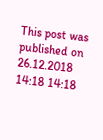This post was published on 26.12.2018 14:18 14:18